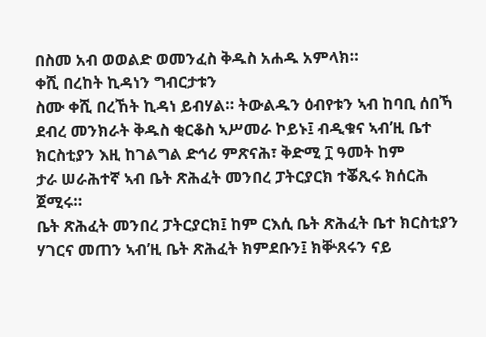በስመ አብ ወወልድ ወመንፈስ ቅዱስ አሐዱ አምላክ።
ቀሺ በረከት ኪዳነን ግብርታቱን
ስሙ ቀሺ በረኸት ኪዳነ ይብሃል። ትውልዱን ዕብየቱን ኣብ ከባቢ ሰበኻ
ደብረ መንክራት ቅዱስ ቂርቆስ ኣሥመራ ኮይኑ፤ ብዲቁና ኣብ’ዚ ቤተ ክርስቲያን እዚ ከገልግል ድኅሪ ምጽናሕ፣ ቅድሚ ፲ ዓመት ከም
ታራ ሠራሕተኛ ኣብ ቤት ጽሕፈት መንበረ ፓትርያርክ ተቖጺሩ ክሰርሕ ጀሚሩ።
ቤት ጽሕፈት መንበረ ፓትርያርክ፤ ከም ርእሲ ቤት ጽሕፈት ቤተ ክርስቲያን
ሃገርና መጠን ኣብ’ዚ ቤት ጽሕፈት ክምደቡን፤ ክቝጸሩን ናይ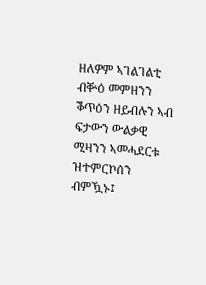ዘለዎም ኣገልገልቲ ብቝዕ መምዘንን ቕጥዕን ዘይብሉን ኣብ ፍታውን ውልቃዊ
ሚዛንን ኣመሓደርቱ ዝተምርኮሰን ብምዃኑ፤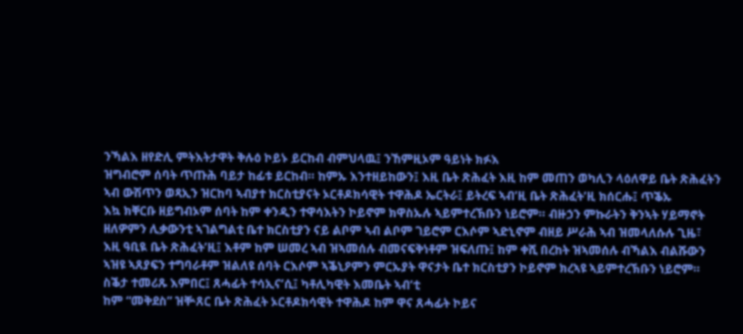ንኻልእ ዘየድሊ ምትእትታዋት ቅሉዕ ኮይኑ ይርከብ ብምህላዉ፤ ንኸምዚኦም ዓይነት ክፉእ
ዝግብሮም ሰባት ጥጡሕ ባይታ ከፊቱ ይርከብ። ከምኡ እንተዘይከውን፤ እዚ ቤት ጽሕፈት እዚ ከም መጠን ወካሊን ላዕለዋይ ቤት ጽሕፈትን
ኣብ ውሽጥን ወጻኢን ዝርከባ ኣብያተ ክርስቲያናት ኦርቶዶክሳዊት ተዋሕዶ ኤርትራ፤ ይትረፍ ኣብ’ዚ ቤት ጽሕፈት’ዚ ክሰርሑ፤ ጥቕኡ
እኳ ክቐርቡ ዘይግብኦም ሰባት ከም ቀንዲን ተዋሳእትን ኮይኖም ክዋስኡሉ ኣይምተረኽቡን ነይሮም። ብዙኃን ምኩራትን ቅንኣት ሃይማኖት
ዘለዎምን ሊቃውንቲ ኣገልግልቲ ቤተ ክርስቲያን ናይ ልቦም ኣብ ልቦም ገይሮም ርእሶም ኣድኒኖም ብዘይ ሥራሕ ኣብ ዝመላለሱሉ ጊዜ፣
እዚ ዓቢዪ ቤት ጽሕፈት’ዚ፤ እቶም ከም ሠመረ ኣብ ዝኣመሰሉ ብመናፍቅነቶም ዝፍለጡ፤ ከም ቀሺ በረከት ዝኣመሰሉ ብኻልእ ብልሹውን
ኣዝዩ ኣጸያፍን ተግባራቶም ዝልለዩ ሰባት ርእሶም ኣቕኒዖምን ምርኡያት ዋናታት ቤተ ክርስቲያን ኮይኖም ክረኣዩ ኣይምተረኽቡን ነይሮም።
ስቕታ ተመሪጹ እምበር፤ ጸሓፊት ተሳኢና’ሲ፤ ካቶሊካዊት እመቤት ኣብ’ቲ
ከም “መቅደስ” ዝቝጸር ቤት ጽሕፈት ኦርቶዶክሳዊት ተዋሕዶ ከም ዋና ጸሓፊት ኮይና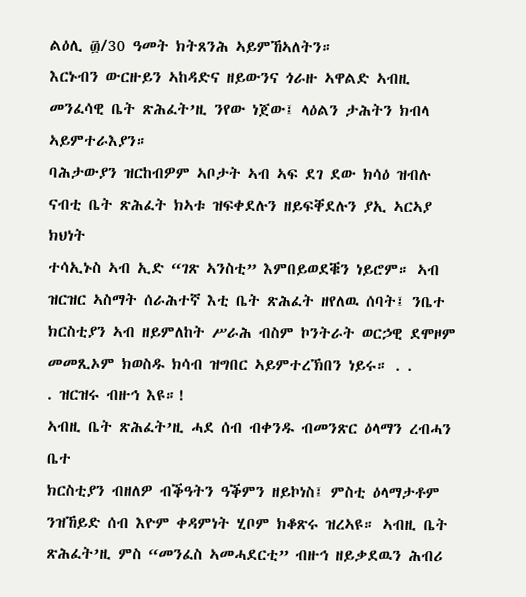ልዕሊ ፴/30 ዓመት ክትጸንሕ ኣይምኸኣለትን።
እርኑብን ውርዙይን ኣከዳድና ዘይውንና ጎራዙ ኣዋልድ ኣብዚ መንፈሳዊ ቤት ጽሕፈት’ዚ ንየው ነጀው፤ ላዕልን ታሕትን ክብላ ኣይምተራእያን።
ባሕታውያን ዝርከብዎም ኣቦታት ኣብ ኣፍ ደገ ደው ክሳዕ ዝብሉ ናብቲ ቤት ጽሕፈት ክኣቱ ዝፍቀደሉን ዘይፍቐደሉን ያኢ ኣርኣያ ክህነት
ተሳኢኑስ ኣብ ኢድ “ገጽ ኣንስቲ” እምበይወደቑን ነይሮም። ኣብ ዝርዝር ኣስማት ሰራሕተኛ እቲ ቤት ጽሕፈት ዘየለዉ ሰባት፤ ንቤተ
ክርስቲያን ኣብ ዘይምለከት ሥራሕ ብስም ኮንትራት ወርኃዊ ደሞዞም መመጺኦም ክወስዱ ክሳብ ዝግበር ኣይምተረኽበን ነይሩ። . .
. ዝርዝሩ ብዙኅ እዩ።!
ኣብዚ ቤት ጽሕፈት’ዚ ሓደ ሰብ ብቀንዱ ብመንጽር ዕላማን ረብሓን ቤተ
ክርስቲያን ብዘለዎ ብቕዓትን ዓቕምን ዘይኮነስ፤ ምስቲ ዕላማታቶም ንዝኸይድ ሰብ እዮም ቀዳምነት ሂቦም ክቆጽሩ ዝረኣዩ። ኣብዚ ቤት
ጽሕፈት’ዚ ምስ “መንፈስ ኣመሓደርቲ” ብዙኅ ዘይቃደዉን ሕብሪ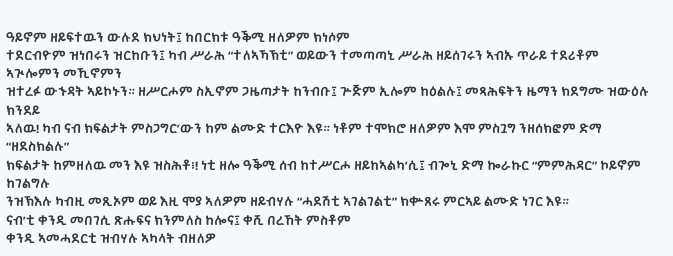ዓይኖም ዘይፍተዉን ውሉደ ክህነት፤ ከበርክቱ ዓቕሚ ዘለዎም ክነሶም
ተደርብዮም ዝነበሩን ዝርከቡን፤ ካብ ሥራሕ “ተለኣኻኽቲ” ወይውን ተመጣጣኒ ሥራሕ ዘይሰገሩን ኣብኡ ጥራይ ተደሪቶም ኣጒሎምን መኺኖምን
ዝተረፉ ውኁዳት ኣይኮኑን። ዘሥርሖም ስኢኖም ጋዜጣታት ከንብቡ፤ ጕጅም ኢሎም ከዕልሉ፤ መጻሕፍትን ዜማን ክደግሙ ዝውዕሉ ክንደይ
ኣለዉ! ካብ ናብ ክፍልታት ምስጋግር’ውን ከም ልሙድ ተርእዮ እዩ። ነቶም ተሞክሮ ዘለዎም እሞ ምስጓግ ንዘሰክፎም ድማ “ዘደስክልሉ”
ክፍልታት ከምዘለዉ መን እዩ ዝስሕቶ፧! ነቲ ዘሎ ዓቕሚ ሰብ ከተሥርሖ ዘይከኣልካ’ሲ፤ ብጐኒ ድማ ኰራኩር “ምምሕዳር” ኮይኖም ከገልግሉ
ንዝኽእሉ ካብዚ መጺኦም ወይ እዚ ሞያ ኣለዎም ዘይብሃሉ “ሓደሽቲ ኣገልገልቲ” ክቍጸሩ ምርኣይ ልሙድ ነገር እዩ።
ናብ’ቲ ቀንዲ መበገሲ ጽሑፍና ክንምለስ ከሎና፤ ቀሺ በረኸት ምስቶም
ቀንዲ ኣመሓደርቲ ዝብሃሉ ኣካላት ብዘለዎ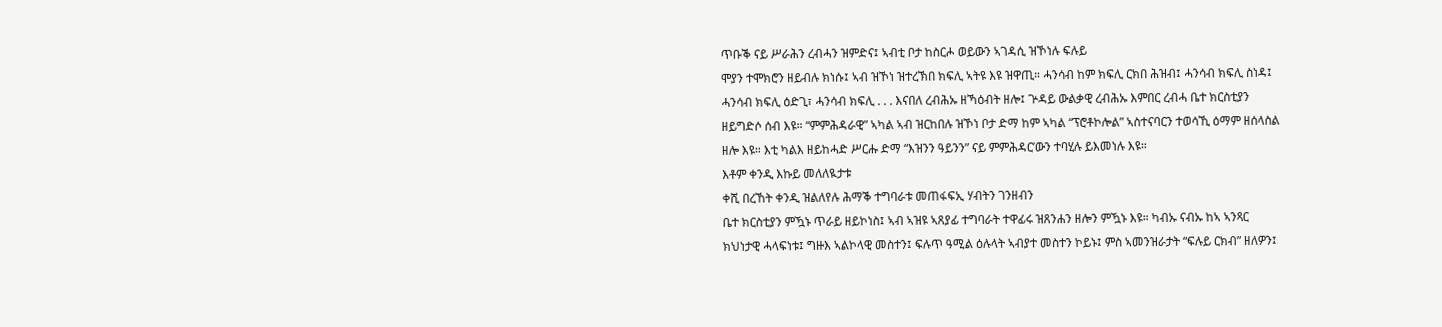ጥቡቕ ናይ ሥራሕን ረብሓን ዝምድና፤ ኣብቲ ቦታ ከስርሖ ወይውን ኣገዳሲ ዝኾነሉ ፍሉይ
ሞያን ተሞክሮን ዘይብሉ ክነሱ፤ ኣብ ዝኾነ ዝተረኽበ ክፍሊ ኣትዩ እዩ ዝዋጢ። ሓንሳብ ከም ክፍሊ ርክበ ሕዝብ፤ ሓንሳብ ክፍሊ ስነዳ፤
ሓንሳብ ክፍሊ ዕድጊ፣ ሓንሳብ ክፍሊ . . . እናበለ ረብሕኡ ዘኻዕብት ዘሎ፤ ጕዳይ ውልቃዊ ረብሕኡ እምበር ረብሓ ቤተ ክርስቲያን
ዘይግድሶ ሰብ እዩ። “ምምሕዳራዊ” ኣካል ኣብ ዝርከበሉ ዝኾነ ቦታ ድማ ከም ኣካል “ፕሮቶኮሎል” ኣስተናባርን ተወሳኺ ዕማም ዘሰላስል
ዘሎ እዩ። እቲ ካልእ ዘይከሓድ ሥርሑ ድማ “እዝንን ዓይንን” ናይ ምምሕዳር’ውን ተባሂሉ ይእመነሉ እዩ።
እቶም ቀንዲ እኩይ መለለዪታቱ
ቀሺ በረኸት ቀንዲ ዝልለየሉ ሕማቕ ተግባራቱ መጠፋፍኢ ሃብትን ገንዘብን
ቤተ ክርስቲያን ምዃኑ ጥራይ ዘይኮነስ፤ ኣብ ኣዝዩ ኣጸያፊ ተግባራት ተዋፊሩ ዝጸንሐን ዘሎን ምዃኑ እዩ። ካብኡ ናብኡ ከኣ ኣንጻር
ክህነታዊ ሓላፍነቱ፤ ግዙእ ኣልኮላዊ መስተን፤ ፍሉጥ ዓሚል ዕሉላት ኣብያተ መስተን ኮይኑ፤ ምስ ኣመንዝራታት “ፍሉይ ርክብ” ዘለዎን፤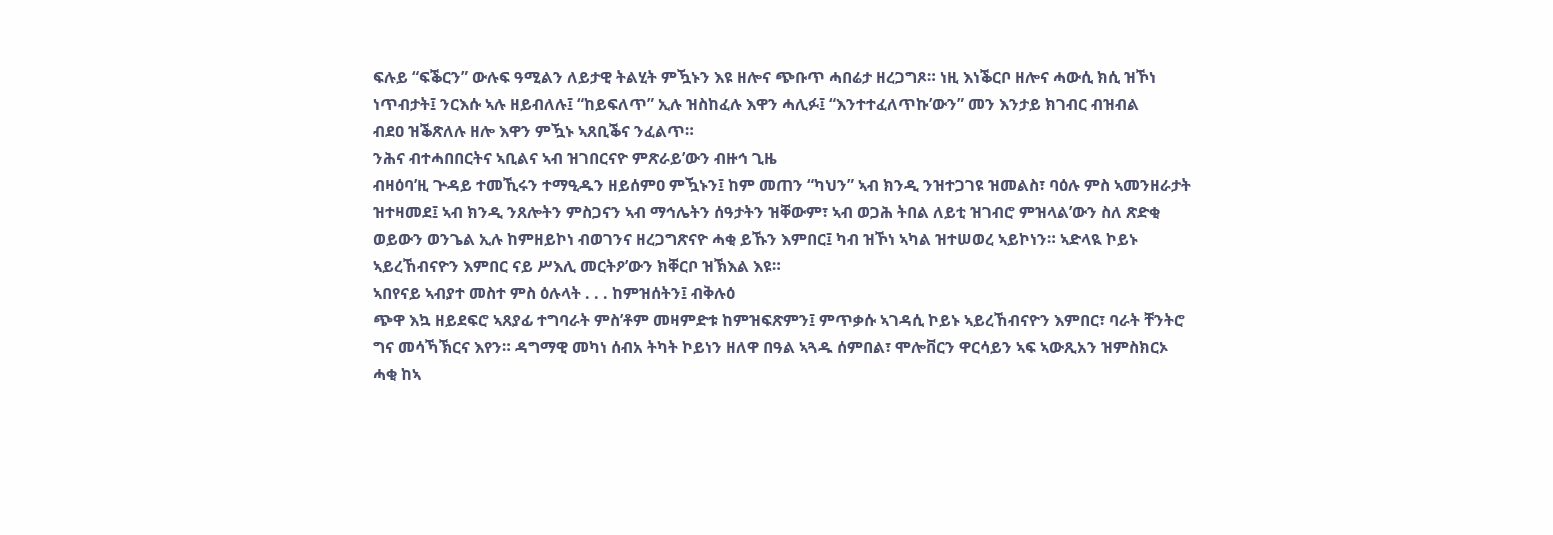ፍሉይ “ፍቕርን” ውሉፍ ዓሚልን ለይታዊ ትልሂት ምዃኑን እዩ ዘሎና ጭቡጥ ሓበሬታ ዘረጋግጾ። ነዚ እነቕርቦ ዘሎና ሓውሲ ክሲ ዝኾነ
ነጥብታት፤ ንርእሱ ኣሉ ዘይብለሉ፤ “ከይፍለጥ” ኢሉ ዝስከፈሉ እዋን ሓሊፉ፤ “እንተተፈለጥኩ’ውን” መን እንታይ ክገብር ብዝብል
ብደዐ ዝቕጽለሉ ዘሎ እዋን ምዃኑ ኣጸቢቕና ንፈልጥ።
ንሕና ብተሓበበርትና ኣቢልና ኣብ ዝገበርናዮ ምጽራይ’ውን ብዙኅ ጊዜ
ብዛዕባ’ዚ ጕዳይ ተመኺሩን ተማዒዱን ዘይሰምዐ ምዃኑን፤ ከም መጠን “ካህን” ኣብ ክንዲ ንዝተጋገዩ ዝመልስ፣ ባዕሉ ምስ ኣመንዘራታት
ዝተዛመደ፤ ኣብ ክንዲ ንጸሎትን ምስጋናን ኣብ ማኅሌትን ሰዓታትን ዝቐውም፣ ኣብ ወጋሕ ትበል ለይቲ ዝገብሮ ምዝላል’ውን ስለ ጽድቂ
ወይውን ወንጌል ኢሉ ከምዘይኮነ ብወገንና ዘረጋግጽናዮ ሓቂ ይኹን እምበር፤ ካብ ዝኾነ ኣካል ዝተሠወረ ኣይኮነን። ኣድላዪ ኮይኑ
ኣይረኸብናዮን እምበር ናይ ሥእሊ መርትዖ’ውን ክቐርቦ ዝኽእል እዩ።
ኣበየናይ ኣብያተ መስተ ምስ ዕሉላት . . . ከምዝሰትን፤ ብቅሉዕ
ጭዋ እኳ ዘይደፍሮ ኣጸያፊ ተግባራት ምስ’ቶም መዛምድቱ ከምዝፍጽምን፤ ምጥቃሱ ኣገዳሲ ኮይኑ ኣይረኸብናዮን እምበር፣ ባራት ቸንትሮ
ግና መሳኻኽርና እየን። ዳግማዊ መካነ ሰብአ ትካት ኮይነን ዘለዋ በዓል ኣጓዱ ሰምበል፣ ሞሎቨርን ዋርሳይን ኣፍ ኣውጺአን ዝምስክርኦ
ሓቂ ከኣ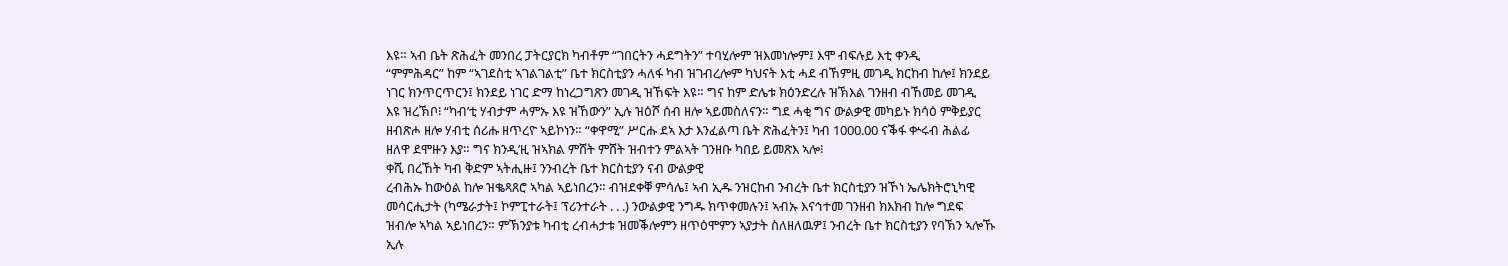እዩ። ኣብ ቤት ጽሕፈት መንበረ ፓትርያርክ ካብቶም “ገበርትን ሓደግትን” ተባሂሎም ዝእመነሎም፤ እሞ ብፍሉይ እቲ ቀንዲ
“ምምሕዳር” ከም “ኣገደስቲ ኣገልገልቲ” ቤተ ክርስቲያን ሓለፋ ካብ ዝገብረሎም ካህናት እቲ ሓደ ብኸምዚ መገዲ ክርከብ ከሎ፤ ክንደይ
ነገር ክንጥርጥርን፤ ክንደይ ነገር ድማ ከነረጋግጽን መገዲ ዝኸፍት እዩ። ግና ከም ድሌቱ ክዕንድረሉ ዝኽእል ገንዘብ ብኸመይ መገዲ
እዩ ዝረኽቦ፧ “ካብ’ቲ ሃብታም ሓምኡ እዩ ዝኸውን” ኢሉ ዝዕሾ ሰብ ዘሎ ኣይመስለናን። ግደ ሓቂ ግና ውልቃዊ መካይኑ ክሳዕ ምቅይያር
ዘብጽሖ ዘሎ ሃብቲ ሰሪሑ ዘጥረዮ ኣይኮነን። “ቀዋሚ” ሥርሑ ደኣ እታ እንፈልጣ ቤት ጽሕፈትን፤ ካብ 1000.00 ናቕፋ ቍሩብ ሕልፊ
ዘለዋ ደሞዙን እያ። ግና ክንዲ’ዚ ዝኣክል ምሸት ምሸት ዝብተን ምልኣት ገንዘቡ ካበይ ይመጽእ ኣሎ፧
ቀሺ በረኸት ካብ ቅድም ኣትሒዙ፤ ንንብረት ቤተ ክርስቲያን ናብ ውልቃዊ
ረብሕኡ ከውዕል ከሎ ዝቈጻጸሮ ኣካል ኣይነበረን። ብዝደቀቐ ምሳሌ፤ ኣብ ኢዱ ንዝርከብ ንብረት ቤተ ክርስቲያን ዝኾነ ኤሌክትሮኒካዊ
መሳርሒታት (ካሜራታት፤ ኮምፒተራት፤ ፕሪንተራት . . .) ንውልቃዊ ንግዱ ክጥቀመሉን፤ ኣብኡ እናኅተመ ገንዘብ ክእክብ ከሎ ግደፍ
ዝብሎ ኣካል ኣይነበረን። ምኽንያቱ ካብቲ ረብሓታቱ ዝመቕሎምን ዘጥዕሞምን ኣያታት ስለዘለዉዎ፤ ንብረት ቤተ ክርስቲያን የባኽን ኣሎኹ
ኢሉ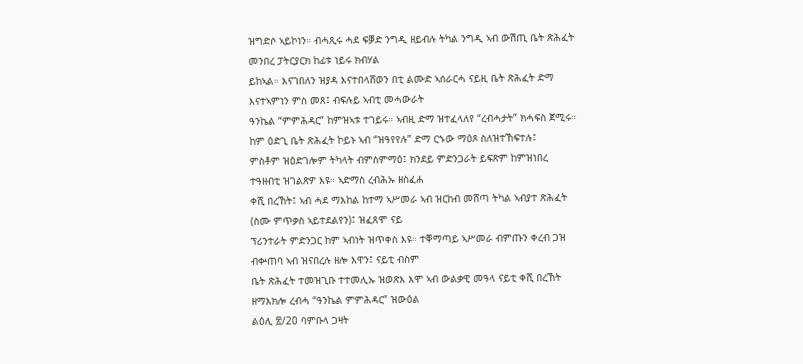ዝግድሶ ኣይኮነን። ብሓጺሩ ሓደ ፍቓድ ንግዲ ዘይብሉ ትካል ንግዲ ኣብ ውሽጢ ቤት ጽሕፈት መንበረ ፓትርያርክ ከፊቱ ነይሩ ክብሃል
ይከኣል። እናገበለን ዝያዳ እናተበላሸወን በቲ ልሙድ ኣሰራርሓ ናይዚ ቤት ጽሕፈት ድማ እናተኣምነን ምስ መጸ፤ ብፍሉይ ኣብቲ መሓውራት
ዓንኬል “ምምሕዳር” ከምዝኣቱ ተገይሩ። ኣብዚ ድማ ዝተፈላለየ “ረብሓታት” ክሓፍስ ጀሚሩ።
ከም ዕድጊ ቤት ጽሕፈት ኮይኑ ኣብ “ዝዓየየሉ” ድማ ርኁው ማዕጾ ስለዝተኸፍተሉ፤
ምስቶም ዝዕድገሎም ትካላት ብምስምማዕ፤ ክንደይ ምድንጋራት ይፍጽም ከምዝነበረ ተዓዘብቲ ዝገልጽዎ እዩ። ኣድማስ ረብሕኡ ዘስፈሐ
ቀሺ በረኸት፤ ኣብ ሓደ ማእከል ከተማ ኣሥመራ ኣብ ዝርከብ መሸጣ ትካል ኣብያተ ጽሕፈት (ስሙ ምጥቃስ ኣይተደልየን)፤ ዝፈጸሞ ናይ
ፕሪንተራት ምድንጋር ከም ኣብነት ዝጥቀስ እዩ። ተቐማጣይ ኣሥመራ ብምጡን ቀረብ ጋዝ ብቍጠባ ኣብ ዝናበረሉ ዘሎ እዋን፤ ናይቲ ብስም
ቤት ጽሕፈት ተመዝጊቡ ተተመሊኡ ዝወጽእ እሞ ኣብ ውልቃዊ መዓላ ናይቲ ቀሺ በረኸት ዘማእክሎ ረብሓ “ዓንኬል ምምሕዳር” ዝውዕል
ልዕሊ ፳/20 ባምቡላ ጋዛት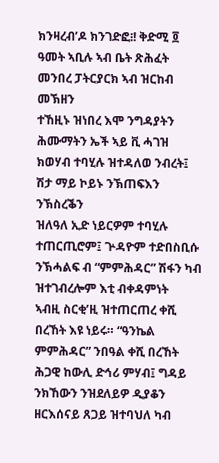ክንዛረብ’ዶ ክንገድፎ፧! ቅድሚ ፬ ዓመት ኣቢሉ ኣብ ቤት ጽሕፈት መንበረ ፓትርያርክ ኣብ ዝርከብ መኽዘን
ተኸዚኑ ዝነበረ እሞ ንግዳያትን ሕሙማትን ኤች ኣይ ቪ ሓገዝ ክወሃብ ተባሂሉ ዝተዳለወ ንብረት፤ ሽታ ማይ ኮይኑ ንኽጠፍእን ንኽስረቕን
ዝለዓለ ኢድ ነይርዎም ተባሂሉ ተጠርጢሮም፤ ጕዳዮም ተድበስቢሱ ንኽሓልፍ ብ “ምምሕዳር” ሽፋን ካብ ዝተገብረሎም እቲ ብቀዳምነት
ኣብዚ ስርቂ’ዚ ዝተጠርጠረ ቀሺ በረኸት እዩ ነይሩ። “ዓንኬል ምምሕዳር” ንበዓል ቀሺ በረኸት ሕጋዊ ከውሊ ድኅሪ ምሃብ፤ ግዳይ
ንክኸውን ንዝደለይዎ ዲያቆን ዘርእሰናይ ጸጋይ ዝተባህለ ካብ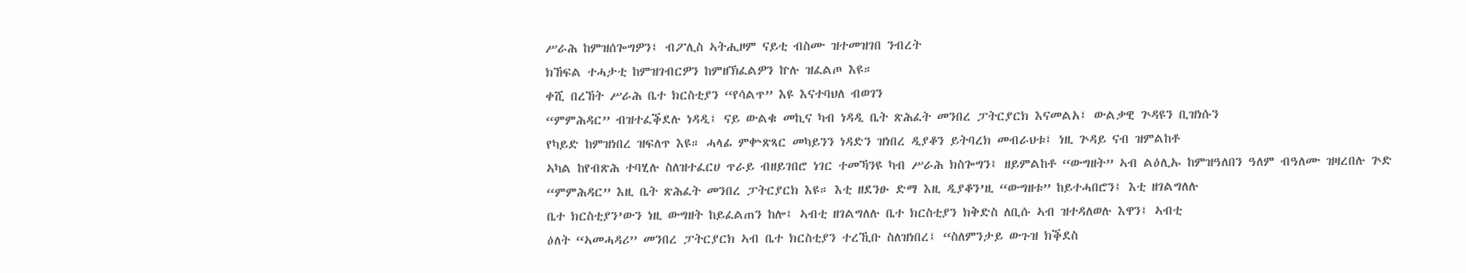ሥራሕ ከምዝሰጐግዎን፤ ብፖሊስ ኣትሒዞም ናይቲ ብስሙ ዝተመዝገበ ንብረት
ክኸፍል ተሓታቲ ከምዝገብርዎን ከምዘኽፈልዎን ኵሉ ዝፈልጦ እዩ።
ቀሺ በረኸት ሥራሕ ቤተ ክርስቲያን “የሳልጥ” እዩ እናተባህለ ብወገን
“ምምሕዳር” ብዝተፈቕደሉ ነዳዲ፤ ናይ ውልቁ መኪና ካብ ነዳዲ ቤት ጽሕፈት መንበረ ፓትርያርክ እናመልአ፤ ውልቃዊ ጕዳዩን ቢዝነሱን
የካይድ ከምዝነበረ ዝፍለጥ እዩ። ሓላፊ ምቍጽጻር መካይንን ነዳድን ዝነበረ ዲያቆን ይትባረክ መብራህቱ፤ ነዚ ጕዳይ ናብ ዝምልከቶ
ኣካል ከየብጽሕ ተባሂሉ ስለዝተፈርሀ ጥራይ ብዘይገበሮ ነገር ተመኻንዩ ካብ ሥራሕ ክስጐግን፤ ዘይምልከቶ “ውግዘት” ኣብ ልዕሊኡ ከምዝዓለበን ዓለም ብዓለሙ ዝዛረበሉ ጕድ
“ምምሕዳር” እዚ ቤት ጽሕፈት መንበረ ፓትርያርክ እዩ። እቲ ዘደንፁ ድማ እዚ ዲያቆን’ዚ “ውግዘቱ” ከይተሓበሮን፤ እቲ ዘገልግለሉ
ቤተ ክርስቲያን’ውን ነዚ ውግዘት ከይፈልጠን ከሎ፤ ኣብቲ ዘገልግለሉ ቤተ ክርስቲያን ክቅድስ ለቢሱ ኣብ ዝተዳለወሉ እዋን፤ ኣብቲ
ዕለት “ኣመሓዳሪ” መንበረ ፓትርያርክ ኣብ ቤተ ክርስቲያን ተረኺቡ ስለዝነበረ፤ “ስለምንታይ ውጉዝ ክቕደስ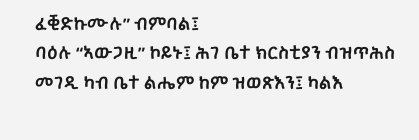ፈቒድኩሙሉ” ብምባል፤
ባዕሉ “ኣውጋዚ” ኮይኑ፤ ሕገ ቤተ ክርስቲያን ብዝጥሕስ መገዲ ካብ ቤተ ልሔም ከም ዝወጽእን፤ ካልእ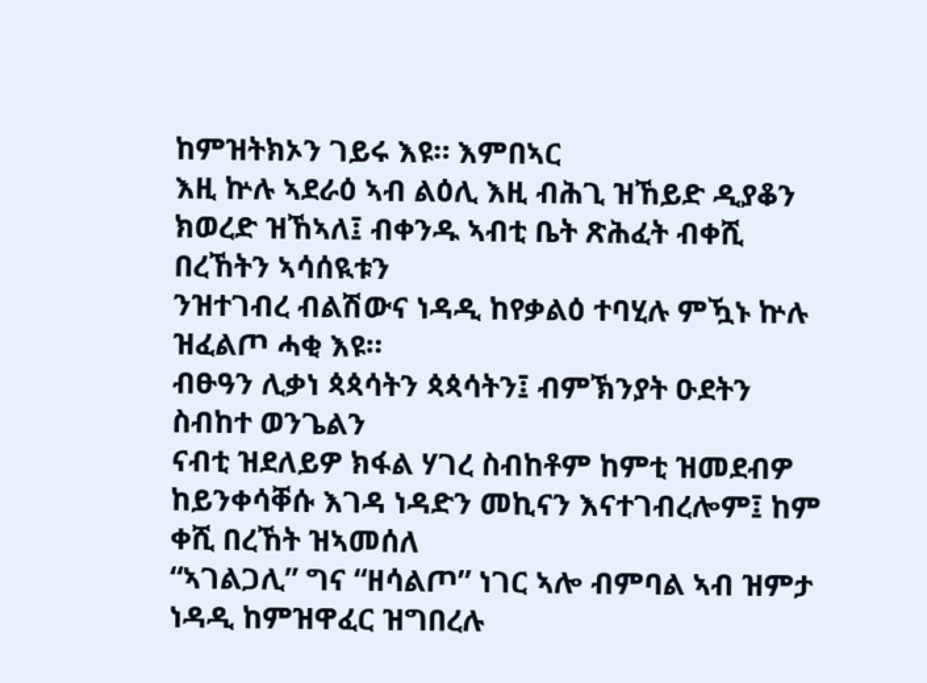ከምዝትክኦን ገይሩ እዩ። እምበኣር
እዚ ኵሉ ኣደራዕ ኣብ ልዕሊ እዚ ብሕጊ ዝኸይድ ዲያቆን ክወረድ ዝኸኣለ፤ ብቀንዱ ኣብቲ ቤት ጽሕፈት ብቀሺ በረኸትን ኣሳሰዪቱን
ንዝተገብረ ብልሽውና ነዳዲ ከየቃልዕ ተባሂሉ ምዃኑ ኵሉ ዝፈልጦ ሓቂ እዩ።
ብፁዓን ሊቃነ ጳጳሳትን ጳጳሳትን፤ ብምኽንያት ዑደትን ስብከተ ወንጌልን
ናብቲ ዝደለይዎ ክፋል ሃገረ ስብከቶም ከምቲ ዝመደብዎ ከይንቀሳቐሱ እገዳ ነዳድን መኪናን እናተገብረሎም፤ ከም ቀሺ በረኸት ዝኣመሰለ
“ኣገልጋሊ” ግና “ዘሳልጦ” ነገር ኣሎ ብምባል ኣብ ዝምታ ነዳዲ ከምዝዋፈር ዝግበረሉ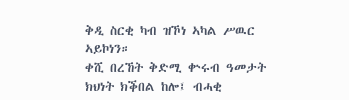ቅዲ ስርቂ ካብ ዝኾነ ኣካል ሥዉር ኣይኮነን።
ቀሺ በረኸት ቅድሚ ቍሩብ ዓመታት ክህነት ክቕበል ከሎ፤ ብሓቂ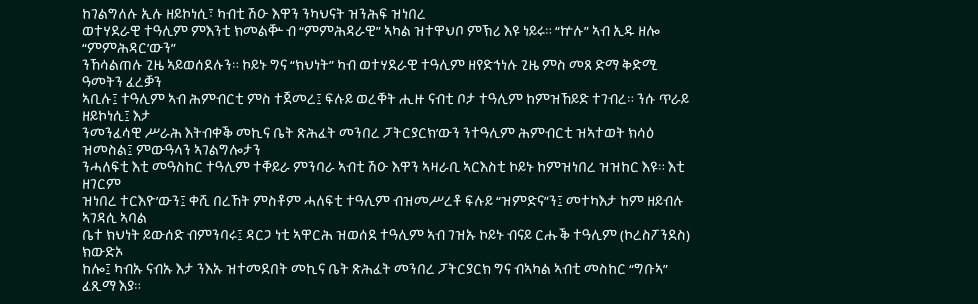ከገልግለሉ ኢሉ ዘይኮነሲ፣ ካብቲ ሽዑ እዋን ንካህናት ዝንሕፍ ዝነበረ
ወተሃደራዊ ተዓሊም ምእንቲ ክመልቝ ብ “ምምሕዳራዊ” ኣካል ዝተዋህቦ ምኽሪ እዩ ነይሩ። “ኵሉ” ኣብ ኢዱ ዘሎ “ምምሕዳር’ውን”
ንኸሳልጠሉ ጊዜ ኣይወሰደሉን። ኮይኑ ግና “ክህነት” ካብ ወተሃደራዊ ተዓሊም ዘየድኅነሉ ጊዜ ምስ መጸ ድማ ቅድሚ ዓመትን ፈረቓን
ኣቢሉ፤ ተዓሊም ኣብ ሕምብርቲ ምስ ተጀመረ፤ ፍሉይ ወረቐት ሒዙ ናብቲ ቦታ ተዓሊም ከምዝኸይድ ተገብረ። ንሱ ጥራይ ዘይኮነሲ፤ እታ
ንመንፈሳዊ ሥራሕ እትብቀቕ መኪና ቤት ጽሕፈት መንበረ ፓትርያርክ’ውን ንተዓሊም ሕምብርቲ ዝኣተወት ክሳዕ ዝመስል፤ ምውዓላን ኣገልግሎታን
ንሓለፍቲ እቲ መዓስከር ተዓሊም ተቐይራ ምንባራ ኣብቲ ሽዑ እዋን ኣዛራቢ ኣርእስቲ ኮይኑ ከምዝነበረ ዝዝከር እዩ። እቲ ዘገርም
ዝነበረ ተርእዮ’ውን፤ ቀሺ በረኸት ምስቶም ሓለፍቲ ተዓሊም ብዝመሥረቶ ፍሉይ “ዝምድና”ን፤ መተካእታ ከም ዘይብሉ ኣገዳሲ ኣባል
ቤተ ክህነት ይውሰድ ብምንባሩ፤ ዳርጋ ነቲ ኣዋርሕ ዝወሰደ ተዓሊም ኣብ ገዝኡ ኮይኑ ብናይ ርሑቕ ተዓሊም (ኮረስፖንደስ) ክውድኦ
ከሎ፤ ካብኡ ናብኡ እታ ንእኡ ዝተመደበት መኪና ቤት ጽሕፈት መንበረ ፓትርያርክ ግና ብኣካል ኣብቲ መስከር “ግቡኣ” ፈጺማ እያ።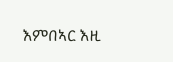እምበኣር እዚ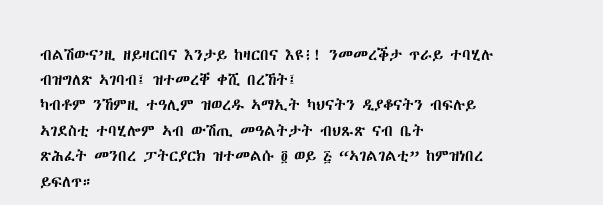ብልሽውና’ዚ ዘይዛርበና እንታይ ከዛርበና እዩ፧! ንመመረቕታ ጥራይ ተባሂሉ ብዝግለጽ ኣገባብ፤ ዝተመረቐ ቀሺ በረኸት፤
ካብቶም ንኸምዚ ተዓሊም ዝወረዱ ኣማኢት ካህናትን ዲያቆናትን ብፍሉይ ኣገደስቲ ተባሂሎም ኣብ ውሽጢ መዓልትታት ብህጹጽ ናብ ቤት
ጽሕፈት መንበረ ፓትርያርክ ዝተመልሱ ፬ ወይ ፭ “ኣገልገልቲ” ከምዝነበረ ይፍለጥ።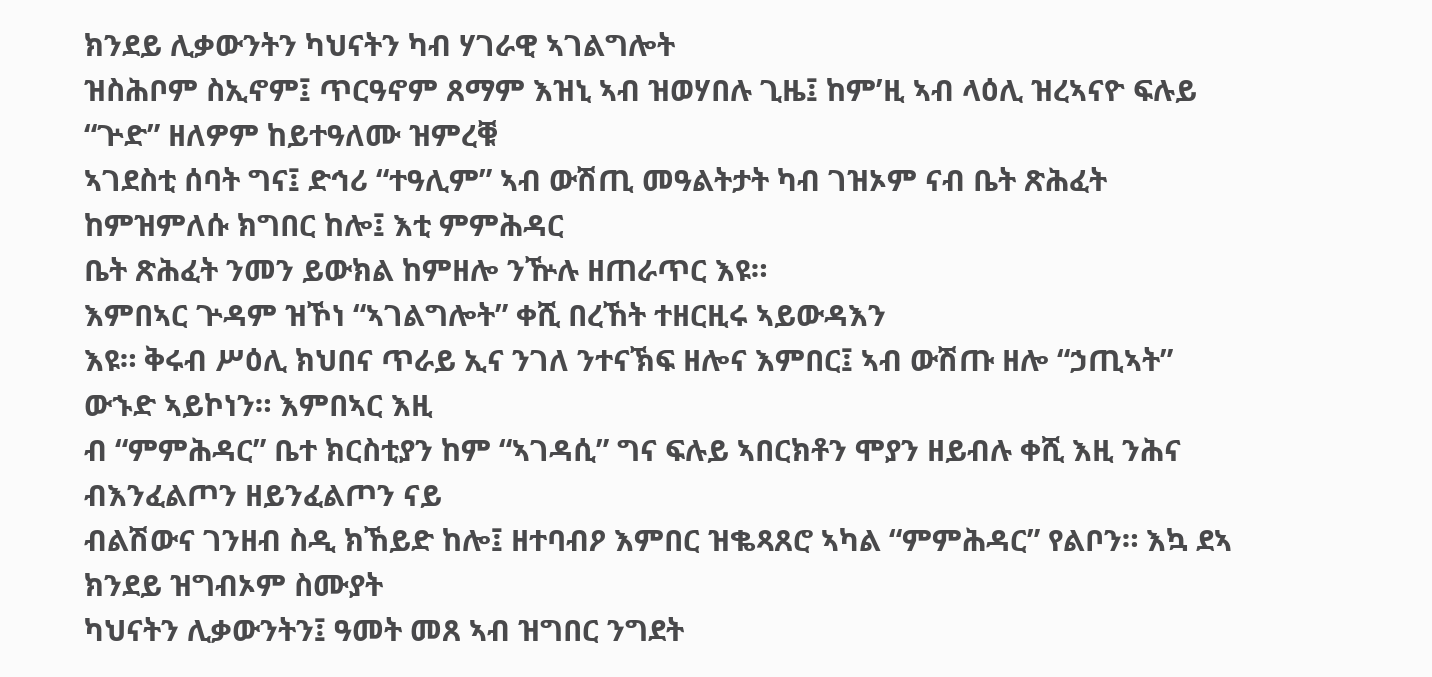ክንደይ ሊቃውንትን ካህናትን ካብ ሃገራዊ ኣገልግሎት
ዝስሕቦም ስኢኖም፤ ጥርዓኖም ጸማም እዝኒ ኣብ ዝወሃበሉ ጊዜ፤ ከም’ዚ ኣብ ላዕሊ ዝረኣናዮ ፍሉይ “ጕድ” ዘለዎም ከይተዓለሙ ዝምረቑ
ኣገደስቲ ሰባት ግና፤ ድኅሪ “ተዓሊም” ኣብ ውሽጢ መዓልትታት ካብ ገዝኦም ናብ ቤት ጽሕፈት ከምዝምለሱ ክግበር ከሎ፤ እቲ ምምሕዳር
ቤት ጽሕፈት ንመን ይውክል ከምዘሎ ንዅሉ ዘጠራጥር እዩ።
እምበኣር ጕዳም ዝኾነ “ኣገልግሎት” ቀሺ በረኸት ተዘርዚሩ ኣይውዳእን
እዩ። ቅሩብ ሥዕሊ ክህበና ጥራይ ኢና ንገለ ንተናኽፍ ዘሎና እምበር፤ ኣብ ውሽጡ ዘሎ “ኃጢኣት” ውኁድ ኣይኮነን። እምበኣር እዚ
ብ “ምምሕዳር” ቤተ ክርስቲያን ከም “ኣገዳሲ” ግና ፍሉይ ኣበርክቶን ሞያን ዘይብሉ ቀሺ እዚ ንሕና ብእንፈልጦን ዘይንፈልጦን ናይ
ብልሽውና ገንዘብ ስዲ ክኸይድ ከሎ፤ ዘተባብዖ እምበር ዝቈጻጸሮ ኣካል “ምምሕዳር” የልቦን። እኳ ደኣ ክንደይ ዝግብኦም ስሙያት
ካህናትን ሊቃውንትን፤ ዓመት መጸ ኣብ ዝግበር ንግደት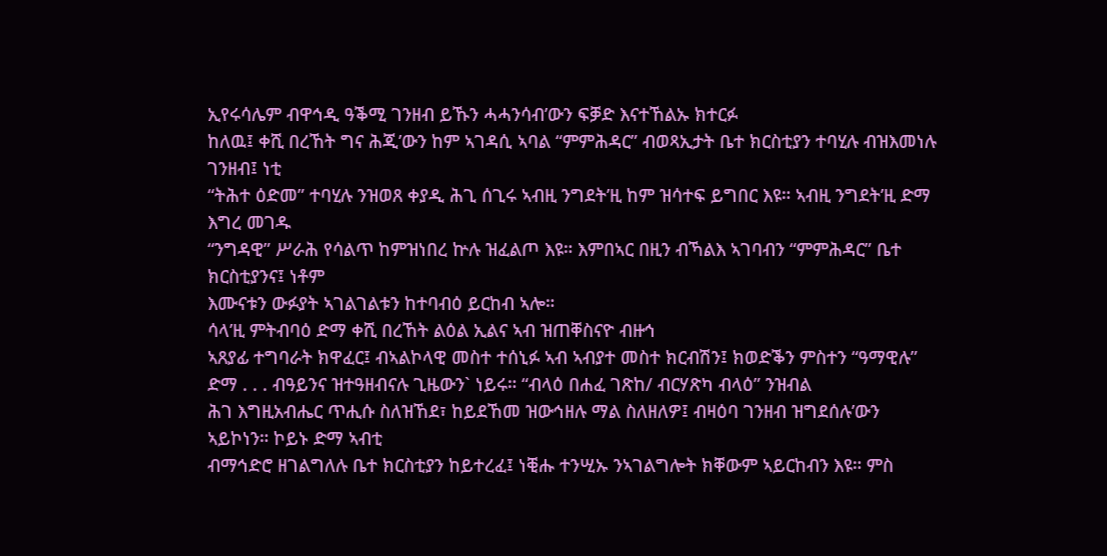ኢየሩሳሌም ብዋኅዲ ዓቕሚ ገንዘብ ይኹን ሓሓንሳብ’ውን ፍቓድ እናተኸልኡ ክተርፉ
ከለዉ፤ ቀሺ በረኸት ግና ሕጂ’ውን ከም ኣገዳሲ ኣባል “ምምሕዳር” ብወጻኢታት ቤተ ክርስቲያን ተባሂሉ ብዝእመነሉ ገንዘብ፤ ነቲ
“ትሕተ ዕድመ” ተባሂሉ ንዝወጸ ቀያዲ ሕጊ ሰጊሩ ኣብዚ ንግደት’ዚ ከም ዝሳተፍ ይግበር እዩ። ኣብዚ ንግደት’ዚ ድማ እግረ መገዱ
“ንግዳዊ” ሥራሕ የሳልጥ ከምዝነበረ ኵሉ ዝፈልጦ እዩ። እምበኣር በዚን ብኻልእ ኣገባብን “ምምሕዳር” ቤተ ክርስቲያንና፤ ነቶም
እሙናቱን ውፉያት ኣገልገልቱን ከተባብዕ ይርከብ ኣሎ።
ሳላ’ዚ ምትብባዕ ድማ ቀሺ በረኸት ልዕል ኢልና ኣብ ዝጠቐስናዮ ብዙኅ
ኣጸያፊ ተግባራት ክዋፈር፤ ብኣልኮላዊ መስተ ተሰኒፉ ኣብ ኣብያተ መስተ ክርብሽን፤ ክወድቕን ምስተን “ዓማዊሉ” ድማ . . . ብዓይንና ዝተዓዘብናሉ ጊዜውን` ነይሩ። “ብላዕ በሐፈ ገጽከ/ ብርሃጽካ ብላዕ” ንዝብል
ሕገ እግዚአብሔር ጥሒሱ ስለዝኸደ፣ ከይደኸመ ዝውኅዘሉ ማል ስለዘለዎ፤ ብዛዕባ ገንዘብ ዝግደሰሉ’ውን ኣይኮነን። ኮይኑ ድማ ኣብቲ
ብማኅድሮ ዘገልግለሉ ቤተ ክርስቲያን ከይተረፈ፤ ነቒሑ ተንሢኡ ንኣገልግሎት ክቐውም ኣይርከብን እዩ። ምስ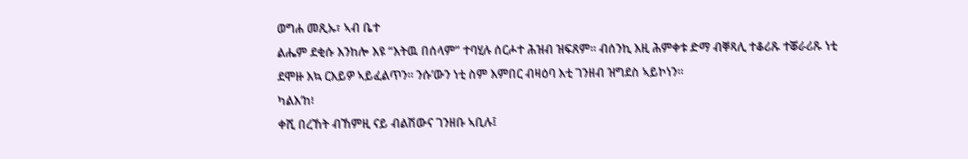ወግሐ መጺኡ፣ ኣብ ቤተ
ልሔም ደቂሱ እንከሎ እዩ “እትዉ በሰላም” ተባሂሉ ሰርሖተ ሕዝብ ዝፍጸም። ብሰንኪ እዚ ሕምቀቱ ድማ ብቐጻሊ ተቆሪጹ ተቖራሪጹ ነቲ
ደሞዙ እኳ ርእይዎ ኣይፈልጥን። ንሱ’ውን ነቲ ስም እምበር ብዛዕባ እቲ ገንዘብ ዝግደስ ኣይኮነን።
ካልእ’ከ፧
ቀሺ በረኸት ብኸምዚ ናይ ብልሽውና ገንዘቡ ኣቢሉ፤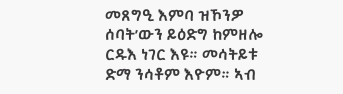መጸግዒ እምባ ዝኾንዎ
ሰባት’ውን ይዕድግ ከምዘሎ ርዱእ ነገር እዩ። መሳትይቱ ድማ ንሳቶም እዮም። ኣብ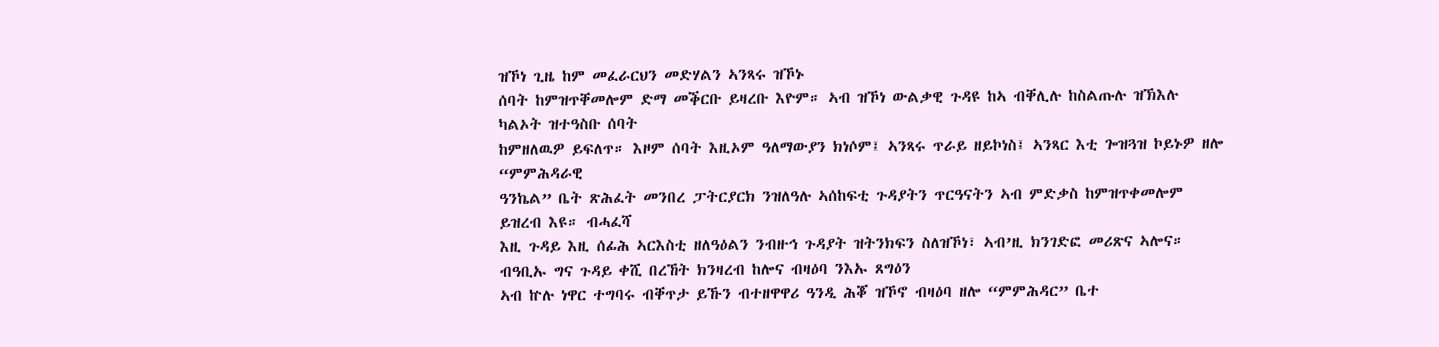ዝኾነ ጊዜ ከም መፈራርህን መድሃልን ኣንጻሩ ዝኾኑ
ሰባት ከምዝጥቐመሎም ድማ መቕርቡ ይዛረቡ እዮም። ኣብ ዝኾነ ውልቃዊ ጉዳዩ ከኣ ብቐሊሉ ከስልጡሉ ዝኽእሉ ካልኦት ዝተዓስቡ ሰባት
ከምዘለዉዎ ይፍለጥ። እዞም ሰባት እዚኦም ዓለማውያን ክነሶም፤ ኣንጻሩ ጥራይ ዘይኮነስ፤ ኣንጻር እቲ ጐዝጓዝ ኮይኑዎ ዘሎ “ምምሕዳራዊ
ዓንኬል” ቤት ጽሕፈት መንበረ ፓትርያርክ ንዝለዓሉ ኣሰከፍቲ ጉዳያትን ጥርዓናትን ኣብ ምድቃስ ከምዝጥቀመሎም ይዝረብ እዩ። ብሓፈሻ
እዚ ጉዳይ እዚ ሰፊሕ ኣርእስቲ ዘለዓዕልን ንብዙኅ ጉዳያት ዝትንክፍን ስለዝኾነ፣ ኣብ’ዚ ክንገድፎ መሪጽና ኣሎና።
ብዓቢኡ ግና ጉዳይ ቀሺ በረኸት ክንዛረብ ከሎና ብዛዕባ ንእኡ ጸግዕን
ኣብ ኵሉ ነዋር ተግባሩ ብቐጥታ ይኹን ብተዘዋዋሪ ዓንዲ ሕቖ ዝኾኖ ብዛዕባ ዘሎ “ምምሕዳር” ቤተ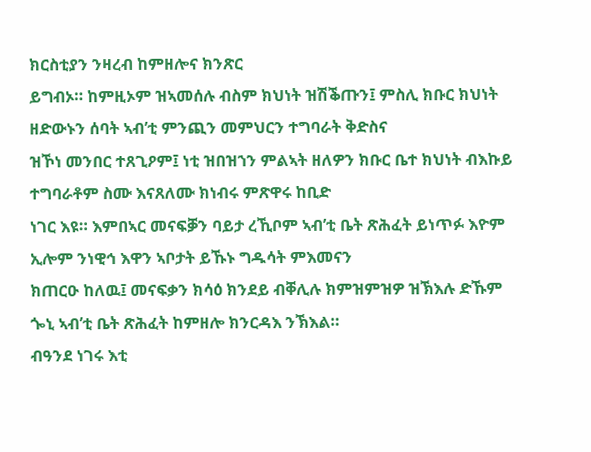ክርስቲያን ንዛረብ ከምዘሎና ክንጽር
ይግብኦ። ከምዚኦም ዝኣመሰሉ ብስም ክህነት ዝሽቕጡን፤ ምስሊ ክቡር ክህነት ዘድውኑን ሰባት ኣብ’ቲ ምንጪን መምህርን ተግባራት ቅድስና
ዝኾነ መንበር ተጸጊዖም፤ ነቲ ዝበዝኀን ምልኣት ዘለዎን ክቡር ቤተ ክህነት ብእኩይ ተግባራቶም ስሙ እናጸለሙ ክነብሩ ምጽዋሩ ከቢድ
ነገር እዩ። እምበኣር መናፍቓን ባይታ ረኺቦም ኣብ’ቲ ቤት ጽሕፈት ይነጥፉ እዮም ኢሎም ንነዊኅ እዋን ኣቦታት ይኹኑ ግዱሳት ምእመናን
ክጠርዑ ከለዉ፤ መናፍቃን ክሳዕ ክንደይ ብቐሊሉ ክምዝምዝዎ ዝኽእሉ ድኹም ጐኒ ኣብ’ቲ ቤት ጽሕፈት ከምዘሎ ክንርዳእ ንኽእል።
ብዓንደ ነገሩ እቲ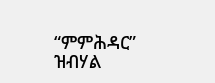“ምምሕዳር” ዝብሃል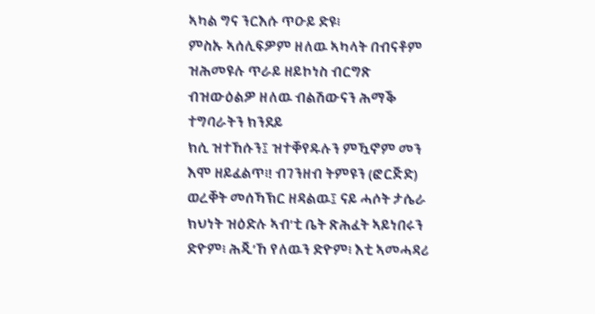ኣካል ግና ንርእሱ ጥዑይ ድዩ፧
ምስኡ ኣሰሊፍዎም ዘለዉ ኣካላት በብናቶም ዝሕመዩሉ ጥራይ ዘይኮነስ ብርግጽ ብዝውዕልዎ ዘለዉ ብልሽውናን ሕማቕ ተግባራትን ክንደይ
ክሲ ዝተኸሱን፤ ዝተቐየዱሉን ምዃኖም መን እሞ ዘይፈልጥ፧! ብገንዘብ ትምዩን (ፎርጅድ) ወረቐት መሰኻኽር ዘዳልዉ፤ ናይ ሓሶት ታሴራ
ክህነት ዝዕድሉ ኣብ’ቲ ቤት ጽሕፈት ኣይነበሩን ድዮም፧ ሕጂ’ኸ የለዉን ድዮም፧ እቲ ኣመሓዳሪ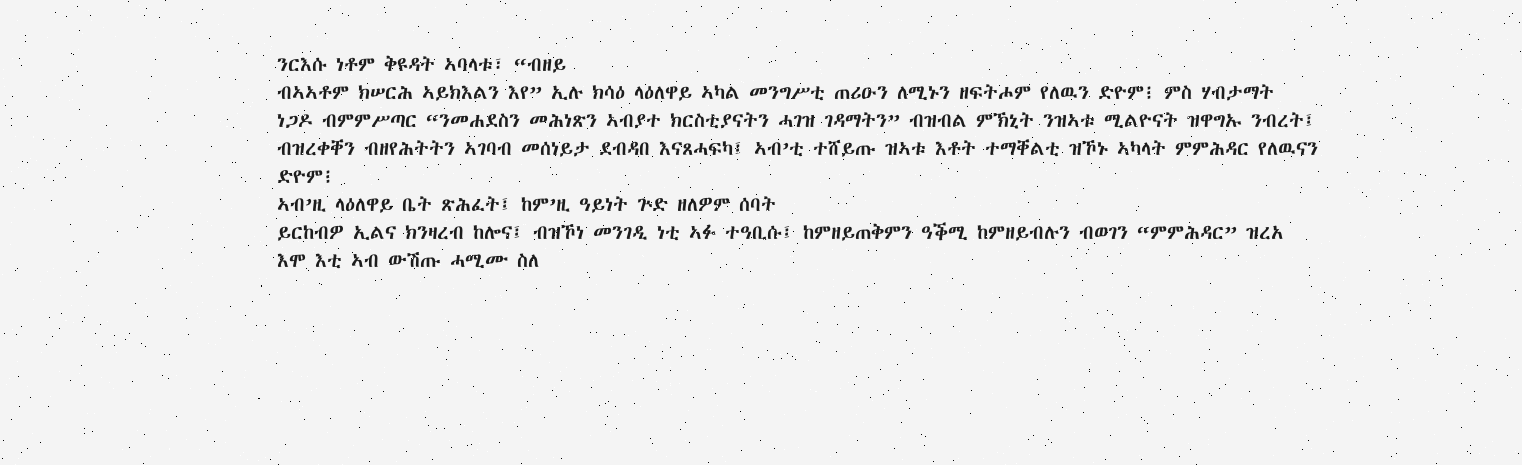ንርእሱ ነቶም ቅዩዳት ኣባላቱ፣ “ብዘይ
ብኣኣቶም ክሠርሕ ኣይክእልን እየ” ኢሉ ክሳዕ ላዕለዋይ ኣካል መንግሥቲ ጠሪዑን ለሚኑን ዘፍትሖም የለዉን ድዮም፧ ምስ ሃብታማት
ነጋዶ ብምምሥጣር “ንመሐደስን መሕነጽን ኣብያተ ክርስቲያናትን ሓገዝ ገዳማትን” ብዝብል ምኽኒት ንዝኣቱ ሚልዮናት ዝዋግኡ ንብረት፤
ብዝረቀቐን ብዘየሕትትን ኣገባብ መሰነይታ ደብዳበ እናጸሓፍካ፤ ኣብ’ቲ ተሸይጡ ዝኣቱ እቶት ተማቐልቲ ዝኾኑ ኣካላት ምምሕዳር የለዉናን
ድዮም፧
ኣብ’ዚ ላዕለዋይ ቤት ጽሕፈት፤ ከም’ዚ ዓይነት ጕድ ዘለዎም ሰባት
ይርከብዎ ኢልና ክንዛረብ ከሎና፤ ብዝኾነ መንገዲ ነቲ ኣፉ ተዓቢሱ፤ ከምዘይጠቅምን ዓቕሚ ከምዘይብሉን ብወገን “ምምሕዳር” ዝረአ
እሞ እቲ ኣብ ውሽጡ ሓሚሙ ስለ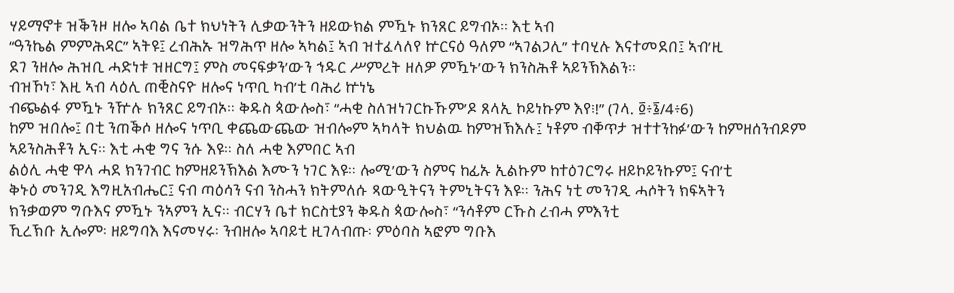ሃይማኖቱ ዝቕንዞ ዘሎ ኣባል ቤተ ክህነትን ሊቃውንትን ዘይውክል ምዃኑ ክንጸር ይግብኦ። እቲ ኣብ
“ዓንኬል ምምሕዳር” ኣትዩ፤ ረብሕኡ ዝግሕጥ ዘሎ ኣካል፤ ኣብ ዝተፈላለየ ኵርናዕ ዓለም “ኣገልጋሊ” ተባሂሉ እናተመደበ፤ ኣብ’ዚ
ደገ ንዘሎ ሕዝቢ ሓድነቱ ዝዘርግ፤ ምስ መናፍቃን’ውን ኅዱር ሥምረት ዘለዎ ምዃኑ’ውን ክንስሕቶ ኣይንኽእልን።
ብዝኾነ፣ እዚ ኣብ ላዕሊ ጠቒስናዮ ዘሎና ነጥቢ ካብ’ቲ ባሕሪ ኵነኔ
ብጭልፋ ምዃኑ ንዅሉ ክንጸር ይግብኦ። ቅዱስ ጳውሎስ፣ “ሓቂ ስለዝነገርኩኹም’ዶ ጸላኢ ኮይነኩም እየ፧!” (ገላ. ፬፥፮/4፥6)
ከም ዝበሎ፤ በቲ ንጠቕሶ ዘሎና ነጥቢ ቀጨውጨው ዝብሎም ኣካላት ክህልዉ ከምዝኽእሉ፤ ነቶም ብቐጥታ ዝተተንከፉ’ውን ከምዘሰንብዶም
ኣይንስሕቶን ኢና። እቲ ሓቂ ግና ንሱ እዩ። ስለ ሓቂ እምበር ኣብ
ልዕሊ ሓቂ ዋላ ሓደ ክንገብር ከምዘይንኽእል እሙን ነገር እዩ። ሎሚ’ውን ስምና ከፊኡ ኢልኩም ከተዕገርግሩ ዘይኮይንኩም፤ ናብ’ቲ
ቅኑዕ መንገዲ እግዚአብሔር፤ ናብ ጣዕሳን ናብ ንስሓን ክትምለሱ ጻውዒትናን ትምኒትናን እዩ። ንሕና ነቲ መንገዲ ሓሶትን ክፍኣትን
ክንቃወም ግቡእና ምዃኑ ንኣምን ኢና። ብርሃን ቤተ ክርስቲያን ቅዱስ ጳውሎስ፣ “ንሳቶም ርኹስ ረብሓ ምእንቲ
ኺረኽቡ ኢሎም፡ ዘይግባእ እናመሃሩ፡ ንብዘሎ ኣባይቲ ዚገላብጡ፡ ምዕባስ ኣፎም ግቡእ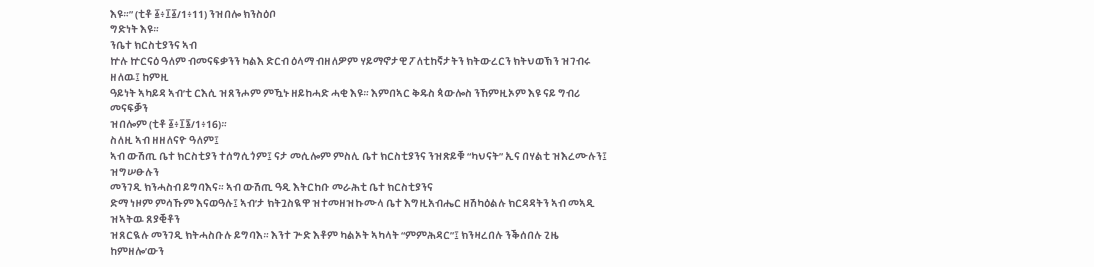እዩ።” (ቲቶ ፩፥፲፩/1፥11) ንዝበሎ ክንስዕቦ
ግድነት እዩ።
ንቤተ ክርስቲያንና ኣብ
ኵሉ ኵርናዕ ዓለም ብመናፍቃንን ካልእ ድርብ ዕላማ ብዘለዎም ሃይማኖታዊ ፖለቲከኛታትን ክትውረርን ክትህወኽን ዝገብሩ ዘለዉ፤ ከምዚ
ዓይነት ኣካይዳ ኣብ’ቲ ርእሲ ዝጸንሖም ምዃኑ ዘይከሓድ ሓቂ እዩ። እምበኣር ቅዱስ ጳውሎስ ንኸምዚኦም እዩ ናይ ግብሪ መናፍቓን
ዝበሎም (ቲቶ ፩፥፲፮/1፥16)።
ስለዚ ኣብ ዘዘለናዮ ዓለም፤
ኣብ ውሽጢ ቤተ ክርስቲያን ተሰግሲጎም፤ ናታ መሲሎም ምስሊ ቤተ ክርስቲያንና ንዝጽይቑ “ካህናት” ኢና በሃልቲ ዝእረሙሉን፤ ዝግሠፁሉን
መንገዲ ክንሓስብ ይግባእና። ኣብ ውሽጢ ዓዲ እትርከቡ መራሕቲ ቤተ ክርስቲያንና
ድማ ነዞም ምሳኹም እናወዓሉ፤ ኣብ’ታ ክትጓስዪዋ ዝተመዘዝኩሙላ ቤተ እግዚአብሔር ዘሽካዕልሉ ክርዳዳትን ኣብ መኣዲ ዝኣትዉ ጸያቒቶን
ዝጸርዪሉ መንገዲ ክትሓስቡሉ ይግባእ። እንተ ጕድ እቶም ካልኦት ኣካላት “ምምሕዳር”፤ ክንዛረበሉ ንቕሰበሉ ጊዜ ከምዘሎ’ውን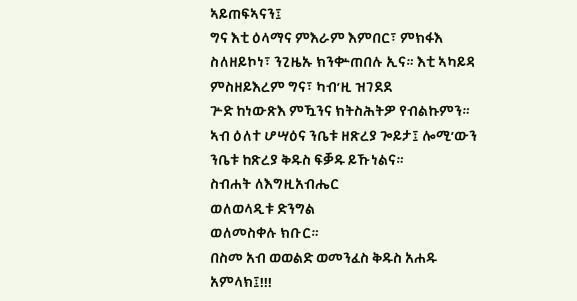ኣይጠፍኣናን፤
ግና እቲ ዕላማና ምእራም እምበር፣ ምክፋእ ስለዘይኮነ፣ ንጊዜኡ ክንቍጠበሉ ኢና። እቲ ኣካይዳ ምስዘይእረም ግና፣ ካብ’ዚ ዝገደደ
ጕድ ከነውጽእ ምዃንና ክትስሕትዎ የብልኩምን።
ኣብ ዕለተ ሆሣዕና ንቤቱ ዘጽረያ ጐይታ፤ ሎሚ’ውን ንቤቱ ከጽረያ ቅዱስ ፍቓዱ ይኹነልና።
ስብሐት ለእግዚአብሔር
ወለወላዲቱ ድንግል
ወለመስቀሉ ክቡር።
በስመ አብ ወወልድ ወመንፈስ ቅዱስ አሐዱ አምላክ፤!!!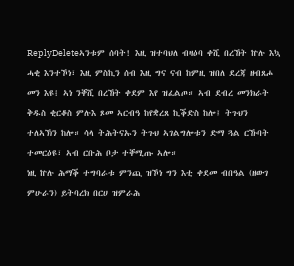ReplyDeleteኣንቱም ሰባት! እዚ ዝተባህለ ብዛዕባ ቀሺ በረኸት ኵሉ እኳ ሓቂ እንተኾነ፣ እዚ ምስኪን ሰብ እዚ ግና ናብ ከምዚ ዝበለ ደረጃ ዘብጸሖ መን እዩ፧ ኣነ ንቐሺ በረኸት ቀደም እየ ዝፈልጦ። ኣብ ደብረ መንክራት ቅዱስ ቂርቆስ ምሉእ ጾመ ኣርብዓ ከየቋረጸ ኪቕድስ ከሎ፤ ትጉህን ተለኣኽን ከሎ። ሳላ ትሕትናኡን ትጉህ ኣገልግሎቱን ድማ ጓል ርኹባት ተመርዕዩ፣ ኣብ ርቡሕ ቦታ ተቐሚጡ ኣሎ።
ነዚ ኵሉ ሕማቕ ተግባራቱ ምንጪ ዝኾነ ግን እቲ ቀደመ ብበዓል (ዘውገ ምሁራን) ይትባረክ በርሀ ዝምራሕ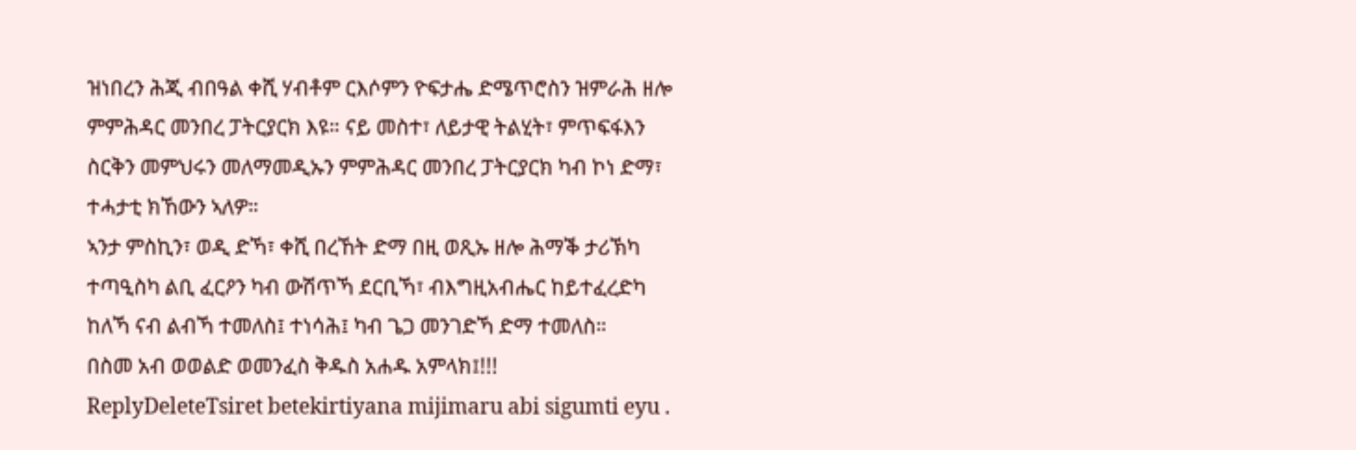ዝነበረን ሕጂ ብበዓል ቀሺ ሃብቶም ርእሶምን ዮፍታሔ ድሜጥሮስን ዝምራሕ ዘሎ ምምሕዳር መንበረ ፓትርያርክ እዩ። ናይ መስተ፣ ለይታዊ ትልሂት፣ ምጥፍፋእን ስርቅን መምህሩን መለማመዲኡን ምምሕዳር መንበረ ፓትርያርክ ካብ ኮነ ድማ፣ ተሓታቲ ክኸውን ኣለዎ።
ኣንታ ምስኪን፣ ወዲ ድኻ፣ ቀሺ በረኸት ድማ በዚ ወጺኡ ዘሎ ሕማቕ ታሪኽካ ተጣዒስካ ልቢ ፈርዖን ካብ ውሽጥኻ ደርቢኻ፣ ብእግዚአብሔር ከይተፈረድካ ከለኻ ናብ ልብኻ ተመለስ፤ ተነሳሕ፤ ካብ ጌጋ መንገድኻ ድማ ተመለስ።
በስመ አብ ወወልድ ወመንፈስ ቅዱስ አሐዱ አምላክ፤!!!
ReplyDeleteTsiret betekirtiyana mijimaru abi sigumti eyu .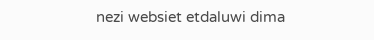nezi websiet etdaluwi dima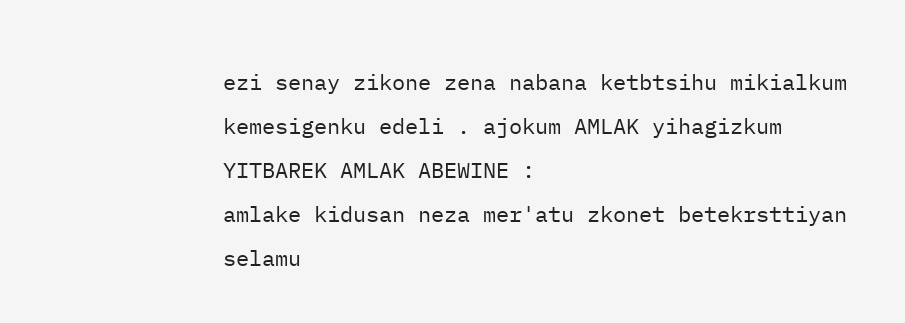ezi senay zikone zena nabana ketbtsihu mikialkum kemesigenku edeli . ajokum AMLAK yihagizkum
YITBAREK AMLAK ABEWINE :
amlake kidusan neza mer'atu zkonet betekrsttiyan selamu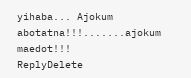yihaba... Ajokum abotatna!!!.......ajokum maedot!!!
ReplyDelete